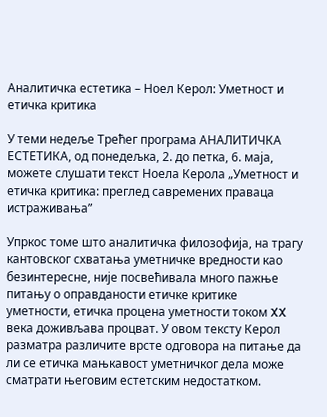Аналитичка естетика – Ноел Керол: Уметност и етичка критика

У теми недеље Трећег програма АНАЛИТИЧКА ЕСТЕТИКА, од понедељка, 2. до петка, 6. маја, можете слушати текст Ноела Керола „Уметност и етичка критика: преглед савремених праваца истраживања”

Упркос томе што аналитичка филозофија, на трагу кантовског схватања уметничке вредности као безинтересне, није посвећивала много пажње питању о оправданости етичке критике уметности, етичка процена уметности током XX века доживљава процват. У овом тексту Керол разматра различите врсте одговора на питање да ли се етичка мањкавост уметничког дела може сматрати његовим естетским недостатком.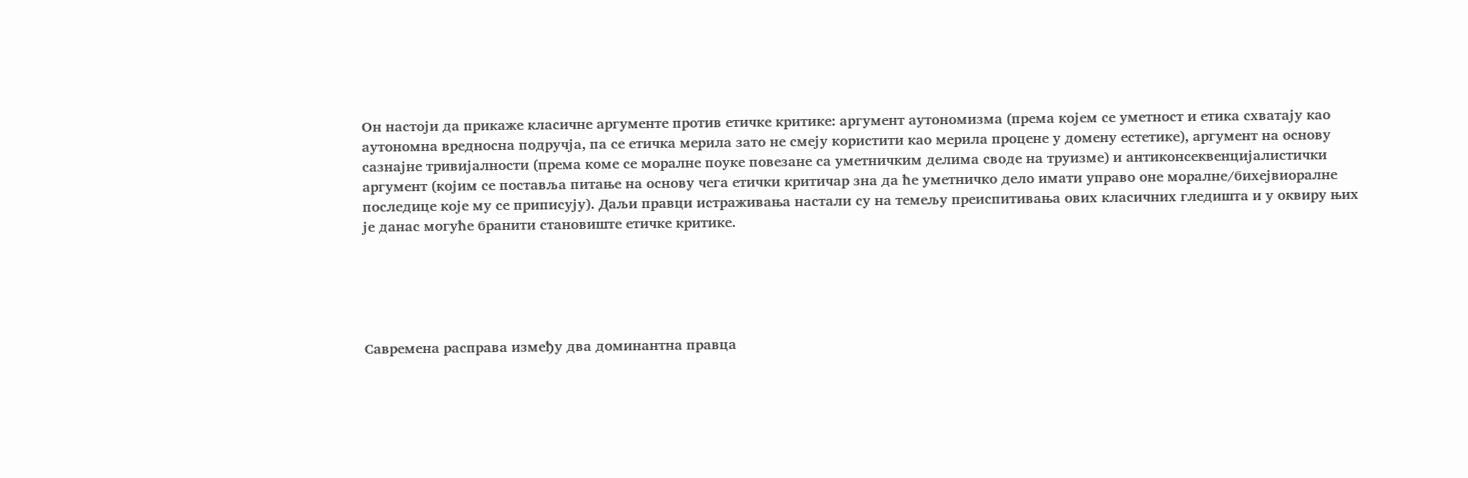Он настоји да прикаже класичне аргументе против етичке критике: аргумент аутономизма (према којем се уметност и етика схватају као аутономна вредносна подручја, па се етичка мерила зато не смеју користити као мерила процене у домену естетике), аргумент на основу сазнајне тривијалности (према коме се моралне поуке повезане са уметничким делима своде на труизме) и антиконсеквенцијалистички аргумент (којим се поставља питање на основу чега етички критичар зна да ће уметничко дело имати управо оне моралне/бихејвиоралне последице које му се приписују). Даљи правци истраживања настали су на темељу преиспитивања ових класичних гледишта и у оквиру њих је данас могуће бранити становиште етичке критике.





Савремена расправа између два доминантна правца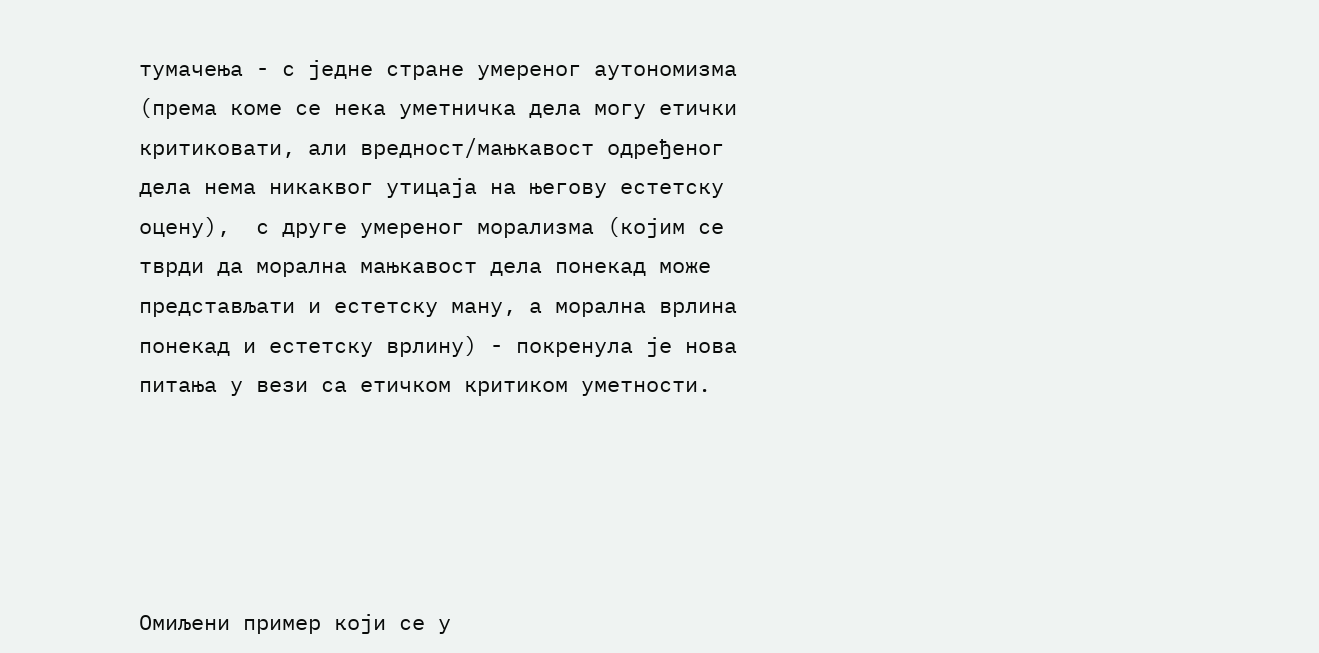тумачења - с једне стране умереног аутономизма (према коме се нека уметничка дела могу етички критиковати, али вредност/мањкавост одређеног дела нема никаквог утицаја на његову естетску оцену),  с друге умереног морализма (којим се тврди да морална мањкавост дела понекад може представљати и естетску ману, а морална врлина понекад и естетску врлину) - покренула је нова питања у вези са етичком критиком уметности.





Омиљени пример који се у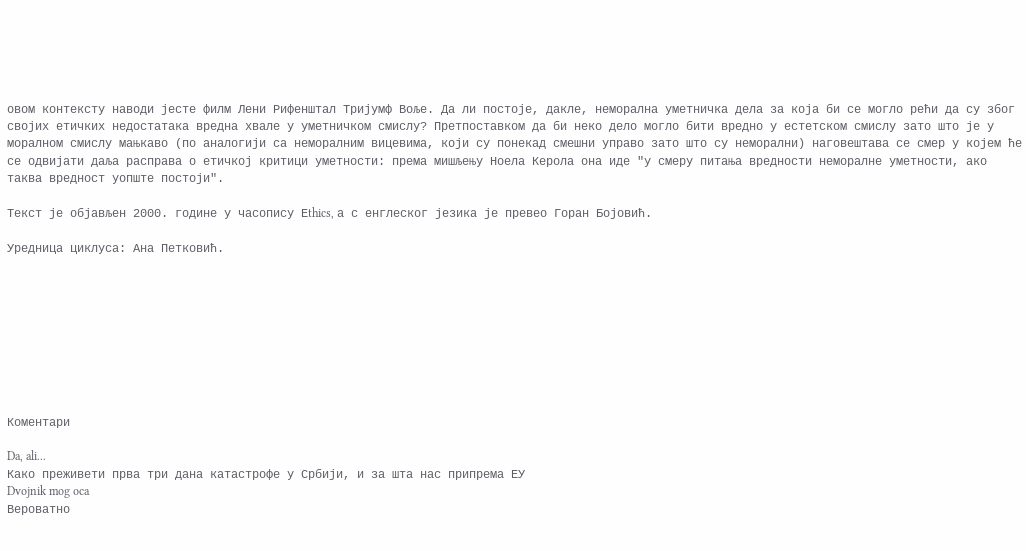овом контексту наводи јесте филм Лени Рифенштал Тријумф Воље. Да ли постоје, дакле, неморална уметничка дела за која би се могло рећи да су због својих етичких недостатака вредна хвале у уметничком смислу? Претпоставком да би неко дело могло бити вредно у естетском смислу зато што је у моралном смислу мањкаво (по аналогији са неморалним вицевима, који су понекад смешни управо зато што су неморални) наговештава се смер у којем ће се одвијати даља расправа о етичкој критици уметности: према мишљењу Ноела Керола она иде "у смеру питања вредности неморалне уметности, ако таква вредност уопште постоји".

Текст је објављен 2000. године у часопису Еthics, а с енглеског језика је превео Горан Бојовић.

Уредница циклуса: Ана Петковић.









Коментари

Da, ali...
Како преживети прва три дана катастрофе у Србији, и за шта нас припрема ЕУ
Dvojnik mog oca
Вероватно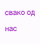свако од нас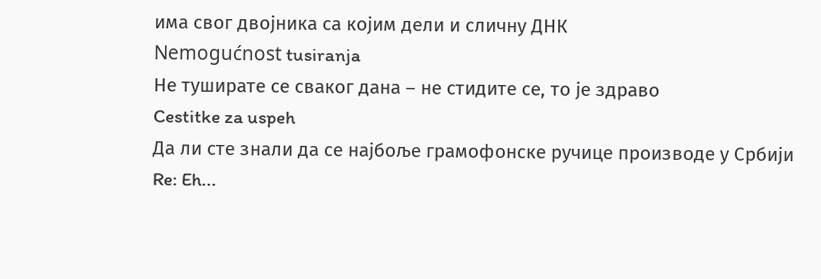има свог двојника са којим дели и сличну ДНК
Nemogućnost tusiranja
Не туширате се сваког дана – не стидите се, то је здраво
Cestitke za uspeh
Да ли сте знали да се најбоље грамофонске ручице производе у Србији
Re: Eh...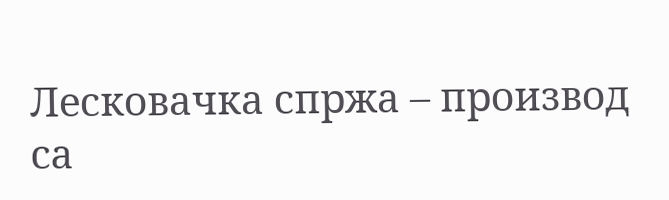Лесковачка спржа – производ са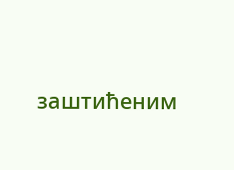заштићеним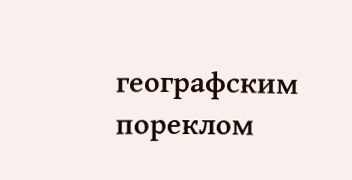географским пореклом